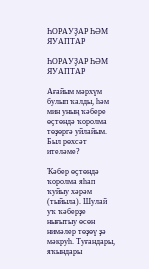ҺОРАУҘАР ҺӘМ ЯУАПТАР

ҺОРАУҘАР ҺӘМ ЯУАПТАР

Ағайым мәрхүм булып ҡалды, һәм мин уның ҡәбере өҫтөндә ҡоролма төҙөргә уйлайым. Был рөхсәт ителәме?

Ҡәбер өҫтөндә ҡоролма яһап ҡуйыу хәрәм (тыйыла). Шулай уҡ ҡәберҙе нығытыу өсөн нимәлер төҙөү ҙә мәкруһ. Туғандары, яҡындары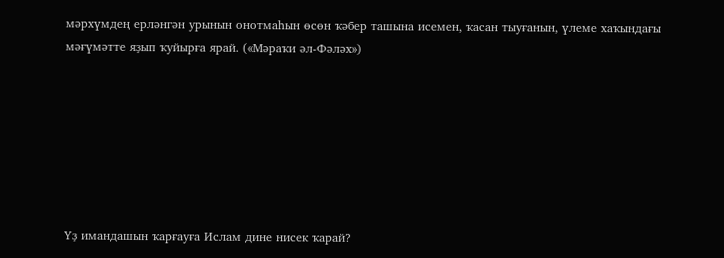мәрхүмдең ерләнгән урынын онотмаһын өсөн ҡәбер ташына исемен, ҡасан тыуғанын, үлеме хаҡындағы мәғүмәтте яҙып ҡуйырға ярай. («Мәраҡи әл-Фәләх»)







Үҙ имандашын ҡарғауға Ислам дине нисек ҡарай?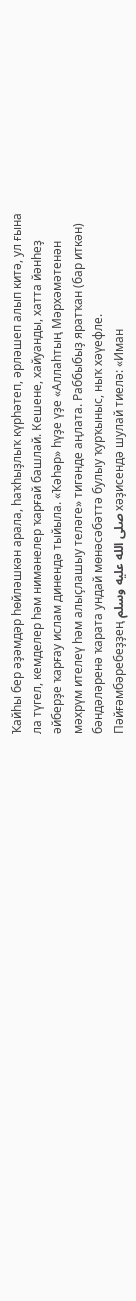Ҡайһы бер әҙәмдәр һөйләшкән арала, һаҡһыҙлыҡ күрһәтеп, әрләшеп алып китә, ул ғына ла түгел, кемделер һәм нимәнелер ҡарғай башлай. Кешене, хайуанды, хатта йәнһеҙ әйберҙе ҡарғау ислам динендә тыйыла. «Ҡәһәр» һүҙе үҙе «Аллаһтың Мәрхәмәтенән мәхрүм ителеү һәм алыҫлашыу теләге» тигәнде аңлата. Раббыбыҙ яратҡан (бар иткән) бәндәләренә ҡарата ундай мөнәсәбәттә булыу ҡурҡыныс, ныҡ хәүефле. Пәйғәмбәребеҙҙең صلى الله عليه وسلم хәҙисендә шулай тиелә: «Иман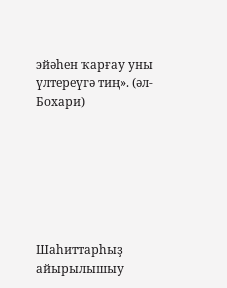эйәһен ҡарғау уны үлтереүгә тиң». (әл-Бохари)







Шаһиттарһыҙ айырылышыу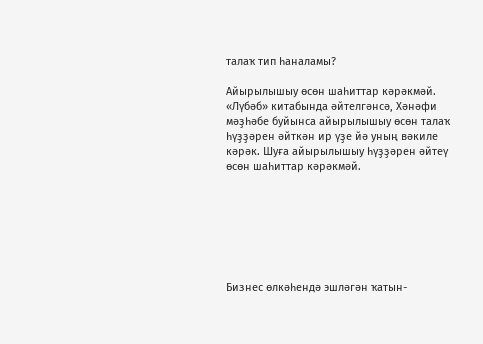талаҡ тип һаналамы?

Айырылышыу өсөн шаһиттар кәрәкмәй. «Лүбәб» китабында әйтелгәнсә, Хәнәфи мәҙһәбе буйынса айырылышыу өсөн талаҡ һүҙҙәрен әйткән ир үҙе йә уның вәкиле кәрәк. Шуға айырылышыу һүҙҙәрен әйтеү өсөн шаһиттар кәрәкмәй.







Бизнес өлкәһендә эшләгән ҡатын-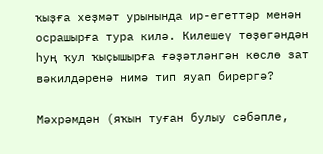ҡыҙға хеҙмәт урынында ир-егеттәр менән осрашырға тура килә. Килешеү төҙөгәндән һуң ҡул ҡыҫышырға ғәҙәтләнгән көслө зат вәкилдәренә нимә тип яуап бирергә?

Мәхрәмдән (яҡын туған булыу сәбәпле,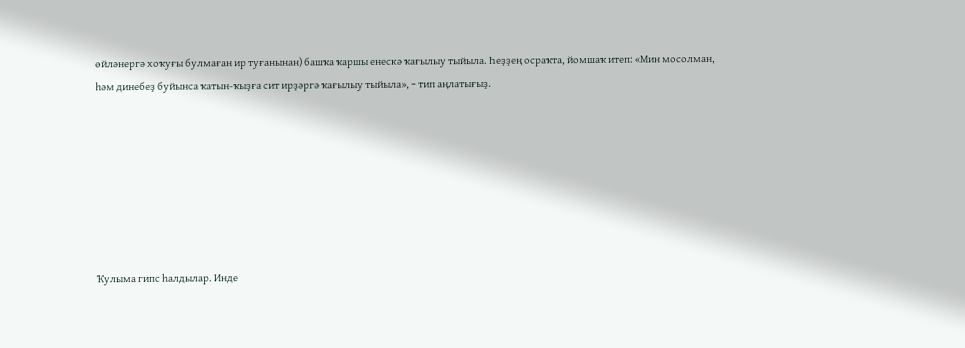өйләнергә хоҡуғы булмаған ир туғанынан) башҡа ҡаршы енескә ҡағылыу тыйыла. Һеҙҙең осраҡта, йомшаҡ итеп: «Мин мосолман, һәм динебеҙ буйынса ҡатын-ҡыҙға сит ирҙәргә ҡағылыу тыйыла», − тип аңлатығыҙ.







Ҡулыма гипс һалдылар. Инде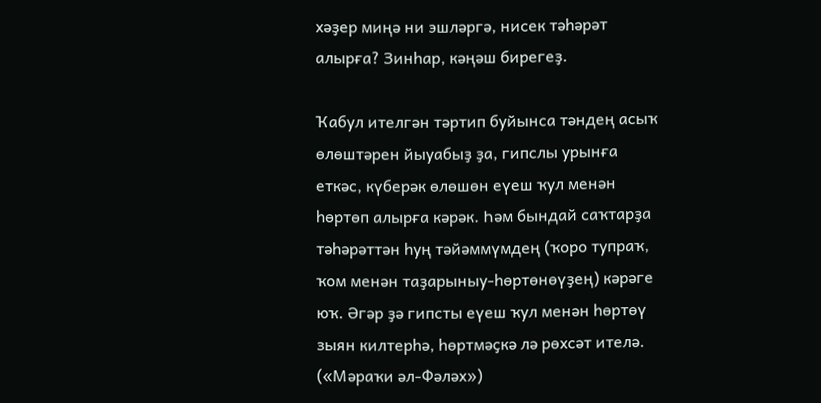хәҙер миңә ни эшләргә, нисек тәһәрәт алырға? Зинһар, кәңәш бирегеҙ.

Ҡабул ителгән тәртип буйынса тәндең асыҡ өлөштәрен йыуабыҙ ҙа, гипслы урынға еткәс, күберәк өлөшөн еүеш ҡул менән һөртөп алырға кәрәк. Һәм бындай саҡтарҙа тәһәрәттән һуң тәйәммүмдең (ҡоро тупраҡ, ҡом менән таҙарыныу-һөртөнөүҙең) кәрәге юҡ. Әгәр ҙә гипсты еүеш ҡул менән һөртөү зыян килтерһә, һөртмәҫкә лә рөхсәт ителә. («Мәраҡи әл-Фәләх»)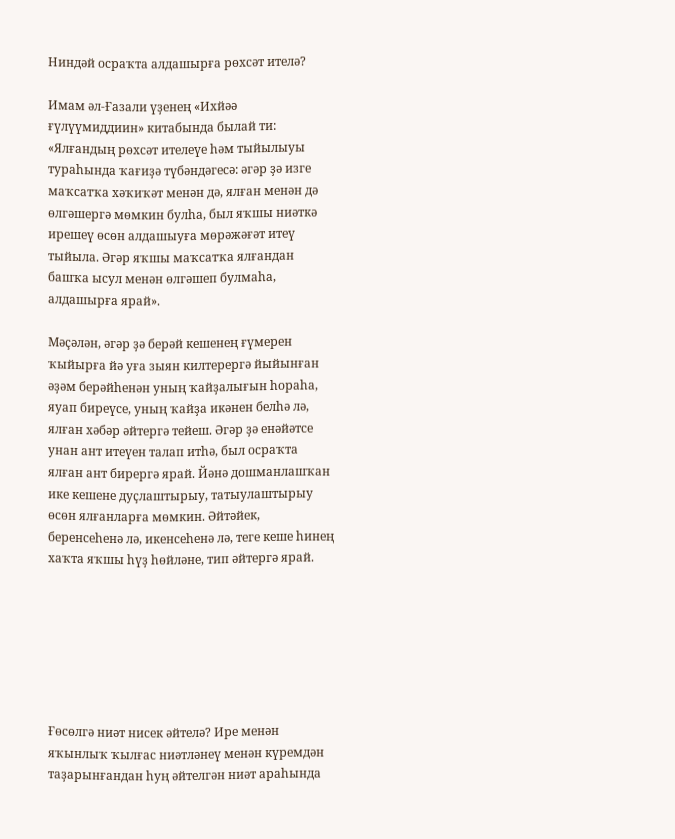Ниндәй осраҡта алдашырға рөхсәт ителә?

Имам әл-Ғазали үҙенең «Ихйәә ғүлүүмиддиин» китабында былай ти: «Ялғандың рөхсәт ителеүе һәм тыйылыуы тураһында ҡағиҙә түбәндәгесә: әгәр ҙә изге маҡсатҡа хәҡиҡәт менән дә, ялған менән дә өлгәшергә мөмкин булһа, был яҡшы ниәткә ирешеү өсөн алдашыуға мөрәжәғәт итеү тыйыла. Әгәр яҡшы маҡсатҡа ялғандан башҡа ысул менән өлгәшеп булмаһа, алдашырға ярай».

Мәҫәлән, әгәр ҙә берәй кешенең ғүмерен ҡыйырға йә уға зыян килтерергә йыйынған әҙәм берәйһенән уның ҡайҙалығын һораһа, яуап биреүсе, уның ҡайҙа икәнен белһә лә, ялған хәбәр әйтергә тейеш. Әгәр ҙә енәйәтсе унан ант итеүен талап итһә, был осраҡта ялған ант бирергә ярай. Йәнә дошманлашҡан ике кешене дуҫлаштырыу, татыулаштырыу өсөн ялғанларға мөмкин. Әйтәйек, беренсеһенә лә, икенсеһенә лә, теге кеше һинең хаҡта яҡшы һүҙ һөйләне, тип әйтергә ярай.







Ғөсөлгә ниәт нисек әйтелә? Ире менән яҡынлыҡ ҡылғас ниәтләнеү менән күремдән таҙарынғандан һуң әйтелгән ниәт араһында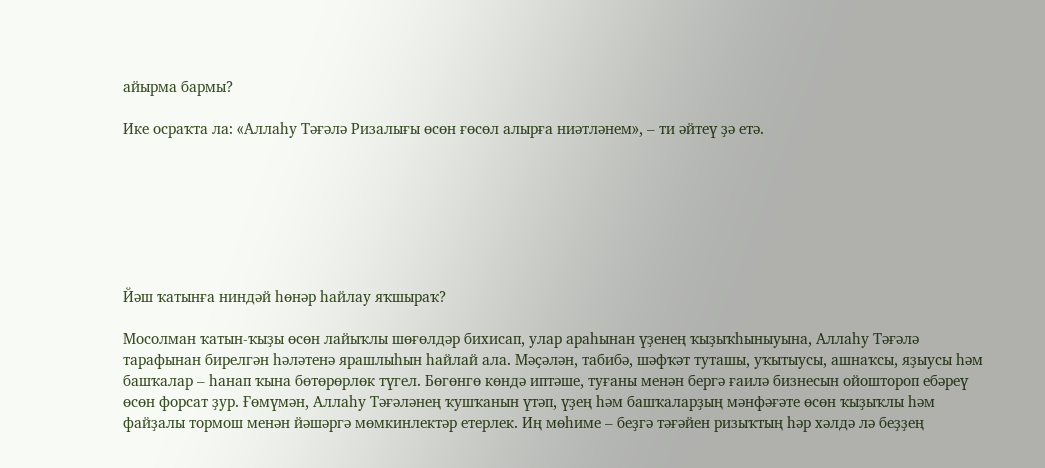айырма бармы?

Ике осраҡта ла: «Аллаһу Тәғәлә Ризалығы өсөн ғөсөл алырға ниәтләнем», – ти әйтеү ҙә етә.







Йәш ҡатынға ниндәй һөнәр һайлау яҡшыраҡ?

Мосолман ҡатын-ҡыҙы өсөн лайыҡлы шөғөлдәр бихисап, улар араһынан үҙенең ҡыҙыҡһыныуына, Аллаһу Тәғәлә тарафынан бирелгән һәләтенә ярашлыһын һайлай ала. Мәҫәлән, табибә, шәфҡәт туташы, уҡытыусы, ашнаҡсы, яҙыусы һәм башҡалар – һанап ҡына бөтөрөрлөк түгел. Бөгөнгө көндә иптәше, туғаны менән бергә ғаилә бизнесын ойоштороп ебәреү өсөн форсат ҙур. Ғөмүмән, Аллаһу Тәғәләнең ҡушҡанын үтәп, үҙең һәм башҡаларҙың мәнфәғәте өсөн ҡыҙыҡлы һәм файҙалы тормош менән йәшәргә мөмкинлектәр етерлек. Иң мөһиме – беҙгә тәғәйен ризыҡтың һәр хәлдә лә беҙҙең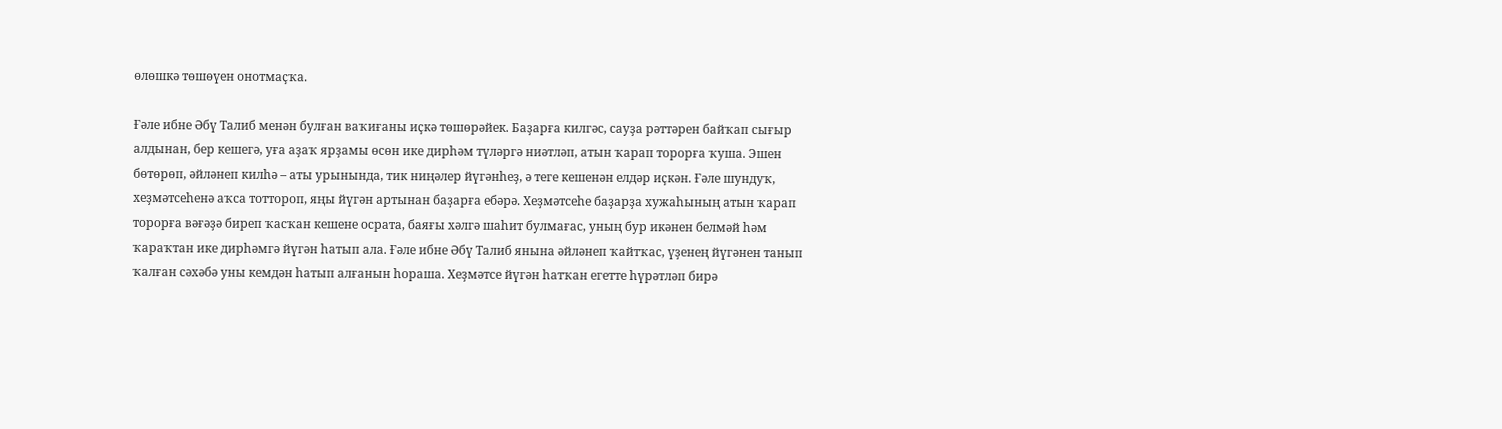өлөшкә төшөүен онотмаҫҡа.

Ғәле ибне Әбү Талиб менән булған ваҡиғаны иҫкә төшөрәйек. Баҙарға килгәс, сауҙа рәттәрен байҡап сығыр алдынан, бер кешегә, уға аҙаҡ ярҙамы өсөн ике дирһәм түләргә ниәтләп, атын ҡарап торорға ҡуша. Эшен бөтөрөп, әйләнеп килһә – аты урынында, тик ниңәлер йүгәнһеҙ, ә теге кешенән елдәр иҫкән. Ғәле шундуҡ, хеҙмәтсеһенә аҡса тоттороп, яңы йүгән артынан баҙарға ебәрә. Хеҙмәтсеһе баҙарҙа хужаһының атын ҡарап торорға вәғәҙә биреп ҡасҡан кешене осрата, баяғы хәлгә шаһит булмағас, уның бур икәнен белмәй һәм ҡараҡтан ике дирһәмгә йүгән һатып ала. Ғәле ибне Әбү Талиб янына әйләнеп ҡайтҡас, үҙенең йүгәнен танып ҡалған сәхәбә уны кемдән һатып алғанын һораша. Хеҙмәтсе йүгән һатҡан егетте һүрәтләп бирә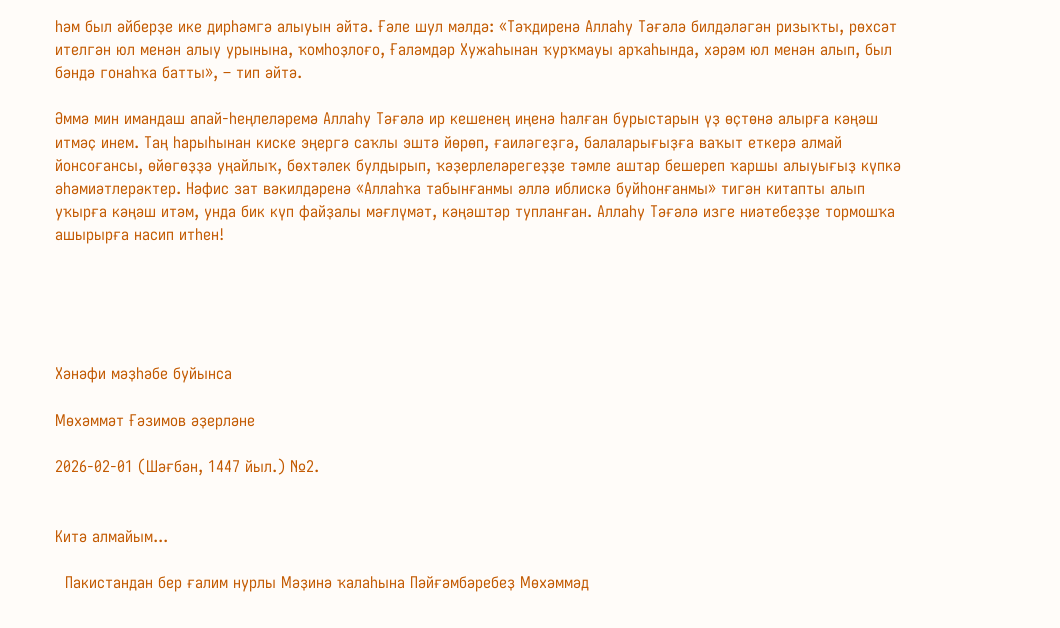һәм был әйберҙе ике дирһәмгә алыуын әйтә. Ғәле шул мәлдә: «Тәҡдиренә Аллаһу Тәғәлә билдәләгән ризыҡты, рөхсәт ителгән юл менән алыу урынына, ҡомһоҙлоғо, Ғаләмдәр Хужаһынан ҡурҡмауы арҡаһында, хәрәм юл менән алып, был бәндә гонаһҡа батты», – тип әйтә.

Әммә мин имандаш апай-һеңлеләремә Аллаһу Тәғәлә ир кешенең иңенә һалған бурыстарын үҙ өҫтөнә алырға кәңәш итмәҫ инем. Таң һарыһынан киске эңергә саҡлы эштә йөрөп, ғаиләгеҙгә, балаларығыҙға ваҡыт еткерә алмай йонсоғансы, өйөгөҙҙә уңайлыҡ, бөхтәлек булдырып, ҡәҙерлеләрегеҙҙе тәмле аштар бешереп ҡаршы алыуығыҙ күпкә әһәмиәтлерәктер. Нәфис зат вәкилдәренә «Аллаһҡа табынғанмы әллә иблискә буйһонғанмы» тигән китапты алып уҡырға кәңәш итәм, унда бик күп файҙалы мәғлүмәт, кәңәштәр тупланған. Аллаһу Тәғәлә изге ниәтебеҙҙе тормошҡа ашырырға насип итһен!





Хәнәфи мәҙһәбе буйынса

Мөхәммәт Ғәзимов әҙерләне

2026-02-01 (Шәғбән, 1447 йыл.) №2.


Китә алмайым...

  Пакистандан бер ғалим нурлы Мәҙинә ҡалаһына Пәйғәмбәребеҙ Мөхәммәд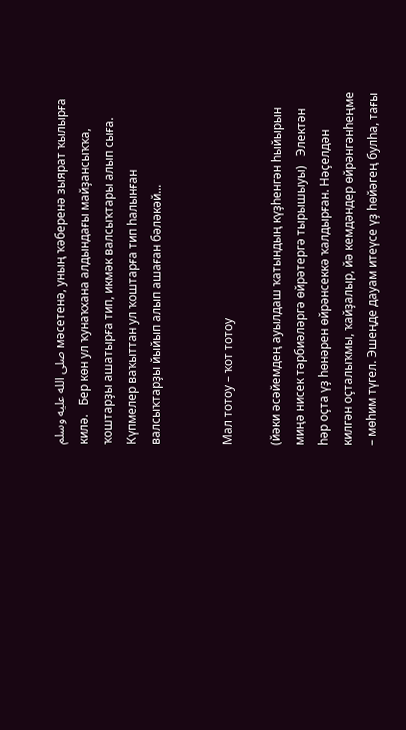صلى الله عليه وسلم мәсетенә, уның ҡәберенә зыярат ҡылырға килә.   Бер көн ул ҡунаҡхана алдындағы майҙансыҡҡа, ҡоштарҙы ашатырға тип, икмәк валсыҡтары алып сыға. Күпмелер ваҡыттан ул ҡоштарға тип һалынған валсыҡтарҙы йыйып алып ашаған бәләкәй...


Мал тотоу – ҡот тотоу

(йәки әсәйемдең ауылдаш ҡатындың күҙһенгән һыйырын миңә нисек тәрбиәләргә өйрәтергә тырышыуы)   Электән һәр оҫта үҙ һөнәрен өйрәнсеккә ҡалдырған. Нәҫелдән килгән оҫталыҡмы, ҡайҙалыр, йә кемдәндер өйрәнгәнһеңме – мөһим түгел. Эшеңде дауам итеүсе үҙ һөйәгең булһа, тағы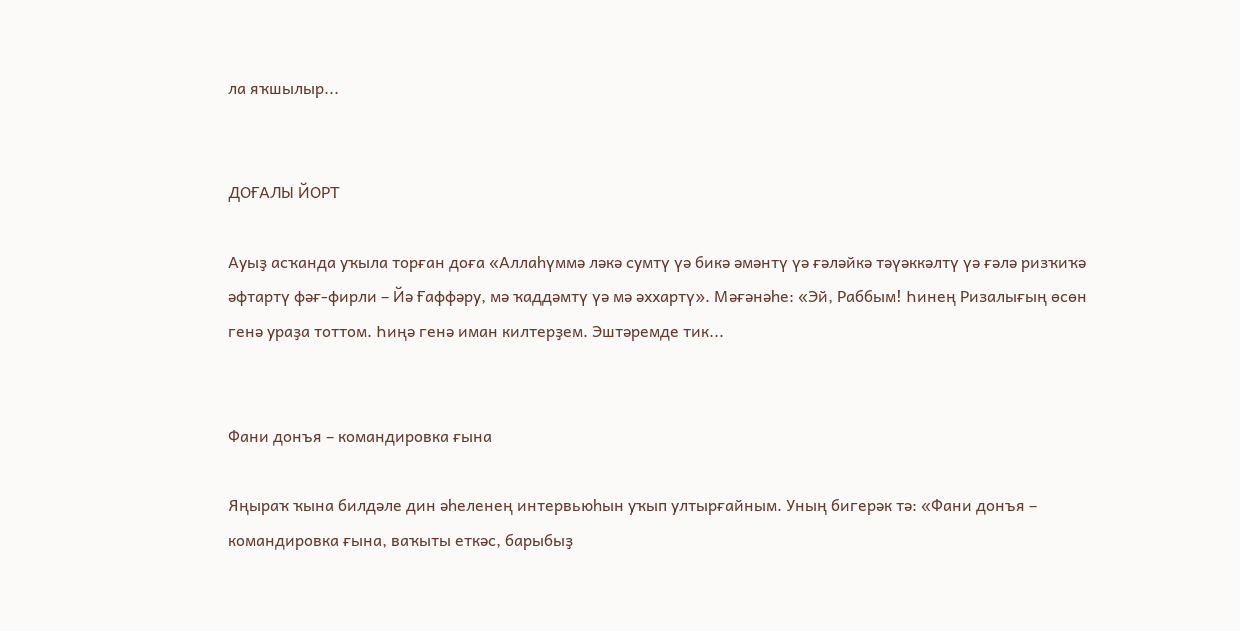ла яҡшылыр...


ДОҒАЛЫ ЙОРТ

Ауыҙ асҡанда уҡыла торған доға «Аллаһүммә ләкә сумтү үә бикә әмәнтү үә ғәләйкә тәүәккәлтү үә ғәлә ризҡиҡә әфтартү фәғ-фирли – Йә Ғаффәру, мә ҡаддәмтү үә мә әххартү». Мәғәнәһе: «Эй, Раббым! Һинең Ризалығың өсөн генә ураҙа тоттом. Һиңә генә иман килтерҙем. Эштәремде тик...


Фани донъя – командировка ғына

Яңыраҡ ҡына билдәле дин әһеленең интервьюһын уҡып ултырғайным. Уның бигерәк тә: «Фани донъя – командировка ғына, ваҡыты еткәс, барыбыҙ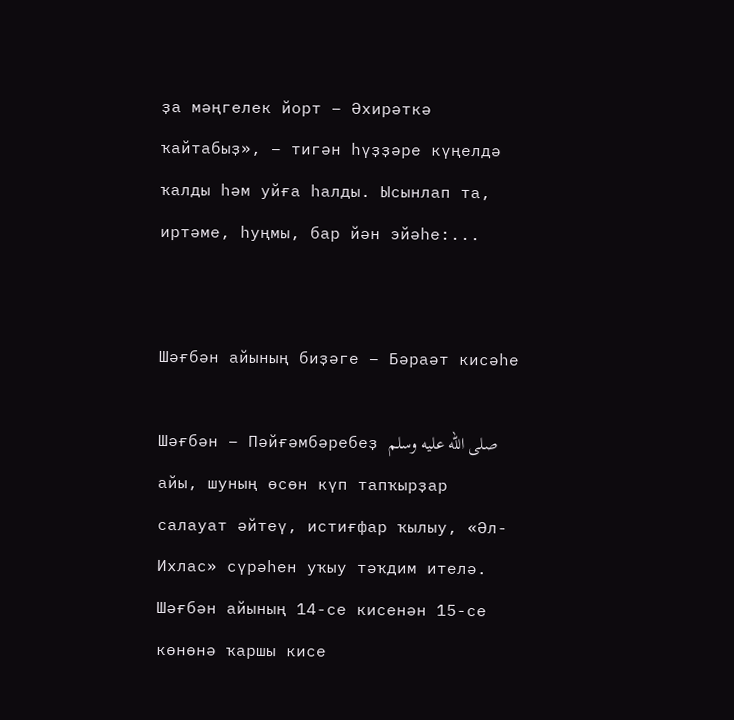ҙа мәңгелек йорт – Әхирәткә ҡайтабыҙ», – тигән һүҙҙәре күңелдә ҡалды һәм уйға һалды. Ысынлап та, иртәме, һуңмы, бар йән эйәһе:...


Шәғбән айының биҙәге – Бәраәт кисәһе

Шәғбән – Пәйғәмбәребеҙ صلى الله عليه وسلم айы, шуның өсөн күп тапҡырҙар салауат әйтеү, истиғфар ҡылыу, «Әл-Ихлас» сүрәһен уҡыу тәҡдим ителә. Шәғбән айының 14-се кисенән 15-се көнөнә ҡаршы кисе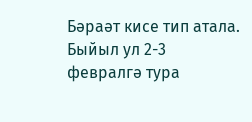Бәраәт кисе тип атала.   Быйыл ул 2-3 февралгә тура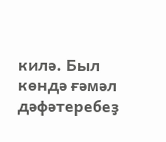килә. Был көндә ғәмәл дәфәтеребеҙ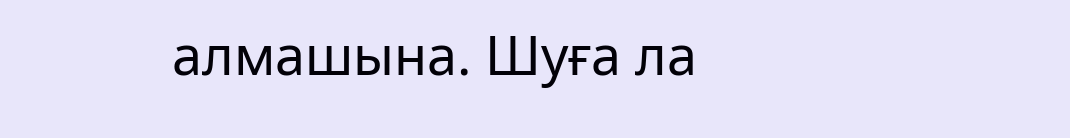алмашына. Шуға ла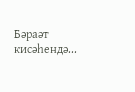Бәраәт кисәһендә...